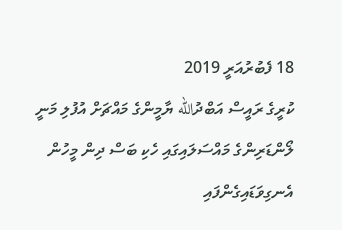18 ފެބުރުއަރީ 2019
ކުރީގެ ރައީސް އަބްދުالله ޔާމީންގެ މައްޗަށް އުފުލި މަނީ ލޯންޑަރިންގެ މައްސަލައިގައި ހެކި ބަސް ދިން މީހުން އެނގިވަޑައިގެންފައި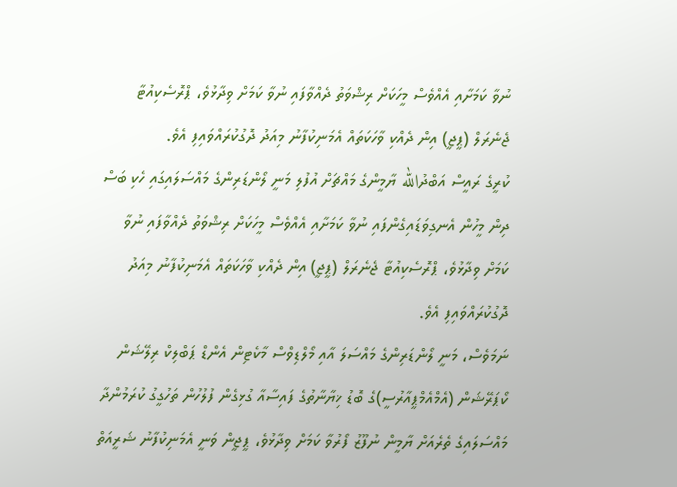ނުވާ ކަމަށާއި އެއްވެސް މީހަކަށް ރިޝްވަތު ދެއްވާފައި ނުވާ ކަމަށް ވިދާޅުވެ، ޕްރޮސެކިއުޓާ ޖެނެރަލް (ޕީޖީ) އިން ދެއްކި ވާހަކަތައް އެމަނިކުފާނު މިއަދު ދޮގުކުރައްވައިފި އެވެ.
ކުރީގެ ރައީސް އަބްދުالله ޔާމީންގެ މައްޗަށް އުފުލި މަނީ ލޯންޑަރިންގެ މައްސަލައިގައި ހެކި ބަސް ދިން މީހުން އެނގިވަޑައިގެންފައި ނުވާ ކަމަށާއި އެއްވެސް މީހަކަށް ރިޝްވަތު ދެއްވާފައި ނުވާ ކަމަށް ވިދާޅުވެ، ޕްރޮސެކިއުޓާ ޖެނެރަލް (ޕީޖީ) އިން ދެއްކި ވާހަކަތައް އެމަނިކުފާނު މިއަދު ދޮގުކުރައްވައިފި އެވެ.
ނަމަވެސް، މަނީ ލޯންޑަރިންގެ މައްސަލަ އާއި މޯލްޑިވްސް މާކެޓިން އެންޑް ޕަބްލިކް ރިލޭޝަން ކޯޕަރޭޝަން (އެމްއެމްޕީއާރުސީ)ގެ ބޮޑު ޚިޔާނާތުގެ ފައިސާއާ ގުޅިގެން ފުލުހުން ތަހުގީގު ކުރަމުންދާ މައްސަލައިގެ ތެރެއަށް ޔާމީން ނުފޫޒު ފޯރުވާ ކަމަށް ވިދާޅުވެ، ޕީޖީން ވަނީ އެމަނިކުފާނު ޝަރީއަތް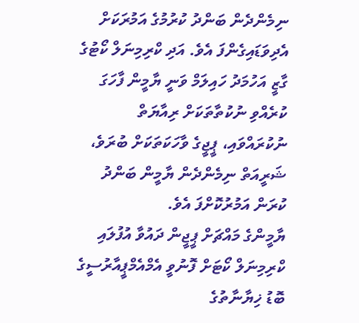ނިމެންދެން ބަންދު ކުރުމުގެ އަމުރަކަށް އެދިވަޑައިގެންފަ އެވެ. އަދި ކްރިމިނަލް ކޯޓުގެ ގާޒީ އަހުމަދު ހައިލަމް ވަނީ ޔާމީން ފާހަގަ ކުރެއްވި ނުކުތާތަކަށް ރިއާޔަތް ނުކުރައްވައި، ޕީޖީގެ ވާހަކަތަކަށް ބުރަވެ، ޝަރީއަތް ނިމެންދެން ޔާމީން ބަންދު ކުރަން އަމުރުކޮށްފަ އެވެ.
ޔާމީންގެ މައްޗަށް ޕީޖީން ދައުވާ އުފުލައި ކްރިމިނަލް ކޯޓަށް ފޮނުވީ އެމްއެމްޕީއާރުސީގެ ބޮޑު ޚިޔާނާތުގެ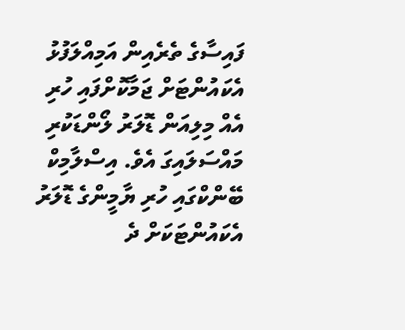ފައިސާގެ ތެރެއިން އަމިއްލަފުޅު އެކައުންޓަށް ޖަމާކޮށްފައި ހުރި އެއް މިލިއަން ޑޮލަރު ލޯންޑަކުރި މައްސަލައިގަ އެވެ. އިސްލާމިކް ބޭންކްގައި ހުރި ޔާމީންގެ ޑޮލަރު އެކައުންޓަކަށް ދެ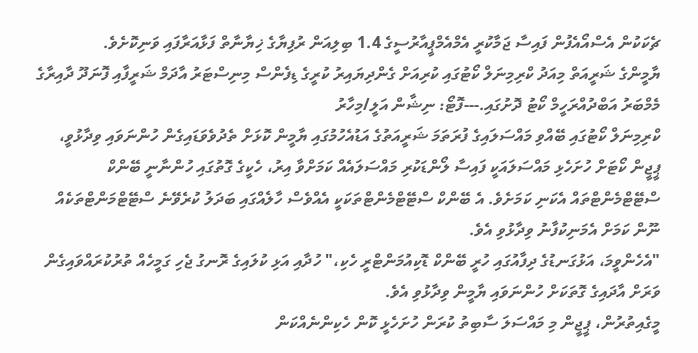ޗެކަކުން އެސްއޯއެފުން ފައިސާ ޖަމާކުރީ އެމްއެމްޕީއާރުސީގެ 1.4 ބިލިއަން ރުފިޔާގެ ޚިޔާނާތް ފަޅާއަރާފައި ވަނިކޮށެވެ.
ޔާމީންގެ ޝަރީއަތް މިއަދު ކްރިމިނަލް ކޯޓުގައި ކުރިއަށް ގެންދިޔައިރު ކުރީގެ ޑިފެންސް މިނިސްޓަރު އާދަމް ޝަރީފާއި ފޮނަދޫ ދާއިރާގެ މެމްބަރު އަބްދުއްރަހީމް ކޯޓު ދޮށުގައި.---ފޮޓޯ: ނިޝާން އަލީ/މިހާރު
ކްރިމިނަލް ކޯޓުގައި ބޭއްވި މައްސަލައިގެ ފުރަތަމަ ޝަރީއަތުގެ އަޑުއެހުމުގައި ޔާމީން ކޮޅަށް ތެދުވެވަޑައިގެން ހުންނަވައި ވިދާޅުވީ، ޕީޖީން ކޯޓަށް ހުށަހެޅި މައްސަލައަކީ ފައިސާ ލޯންޑަކުރި މައްސަލައެއް ކަމަށްވާ އިރު، ހެކީގެ ގޮތުގައި ހުންނާނީ ބޭންކް ސްޓޭޓްމެންޓްތައް އެކަނި ކަމަށެވެ. އެ ބޭންކް ސްޓޭޓްމެންޓްތަކަކީ އެއްވެސް ހާލެއްގައި ބަދަލު ކުރެވޭނެ ސްޓޭޓްމަންޓްތަކެއް ނޫން ކަމަށް އެމަނިކުފާނު ވިދާޅުވި އެވެ.
"އެހެންވީމަ، އަޅުގަނޑުގެ ދިފާއުގައި ހުރީ ބޭންކް ޑޮކިއުމަންޓްރީ ހެކި،" ހުދާއި އަޅި ކުލައިގެ ރޮނގު ޖެހި ގަމީހެއް ތުރުކުރައްވައިގެން ވަރަށް އާދައިގެ ގޮތަކަށް ހުންނަވައި ޔާމީން ވިދާޅުވި އެވެ.
މީގެއިތުރުން، ޕީޖީން މި މައްސަލަ ސާބިތު ކުރަން ހުށަހެޅީ ކޮން ހެކިންނެއްކަން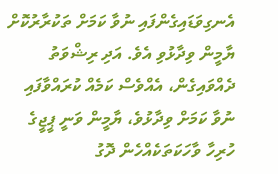އެނގިވަޑައިގެންފައި ނުވާ ކަމަށް ތަކުރާރުކޮށް ޔާމީން ވިދާޅުވި އެވެ. އަދި ރިޝްވަތު ދެއްވައިގެން، އެއްވެސް ކަމެއް ކުރައްވާފައި ނުވާ ކަމަށް ވިދާޅުވެ، ޔާމީން ވަނީ ޕީޖީގެ ހުރިހާ ވާހަކަތަކެއްހެން ދޮގު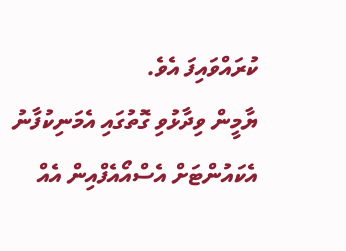ކުރައްވައިފަ އެވެ.
ޔާމީން ވިދާޅުވި ގޮތުގައި އެމަނިކުފާނު އެކައުންޓަށް އެސްއޯއެފްއިން އެއް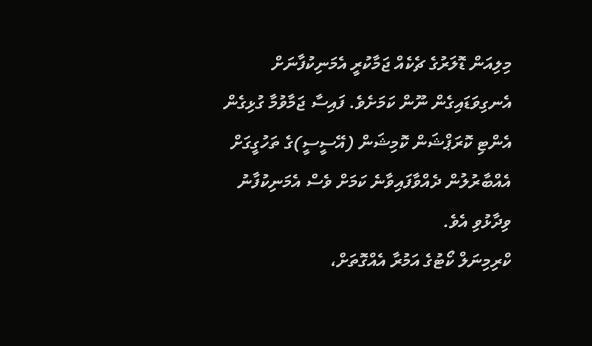މިލިއަން ޑޮލަރުގެ ޗެކެއް ޖަމާކުރީ އެމަނިކުފާނަށް އެނގިވަޑައިގެން ނޫން ކަމަށެވެ. ފައިސާ ޖަމާވުމާ ގުޅިގެން އެންޓި ކޮރަޕްޝަން ކޮމިޝަން (އޭސީސީ)ގެ ތަހުގީގަށް އެއްބާރުލުން ދެއްވާފައިވާނެ ކަމަށް ވެސް އެމަނިކުފާނު ވިދާޅުވި އެވެ.
ކްރިމިނަލް ކޯޓުގެ އަމުރާ އެއްގޮތަށް،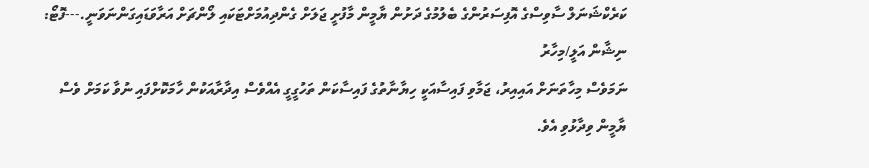ކަރެކްޝަނަލް ސާވިސްގެ އޮފިސަރުންގެ ބެލުމުގެ ދަށުން ޔާމީން މާފުށީ ޖަލަށް ގެންދިއުމަށްޓަކައި ލޯންޗަށް އަރާވަޑައިގަންނަވަނީ.---ފޮޓޯ: ނިޝާން އަލީ/މިހާރު
ނަމަވެސް މިހާތަނަށް އައިއިރު، ޖަމާވި ފައިސާއަކީ ހިޔާނާތުގެ ފައިސާކަން ތަހުގީގީ އެއްވެސް އިދާރާއަކުން ހާމަކޮށްފައި ނުވާ ކަމަށް ވެސް ޔާމީން ވިދާޅުވި އެވެ.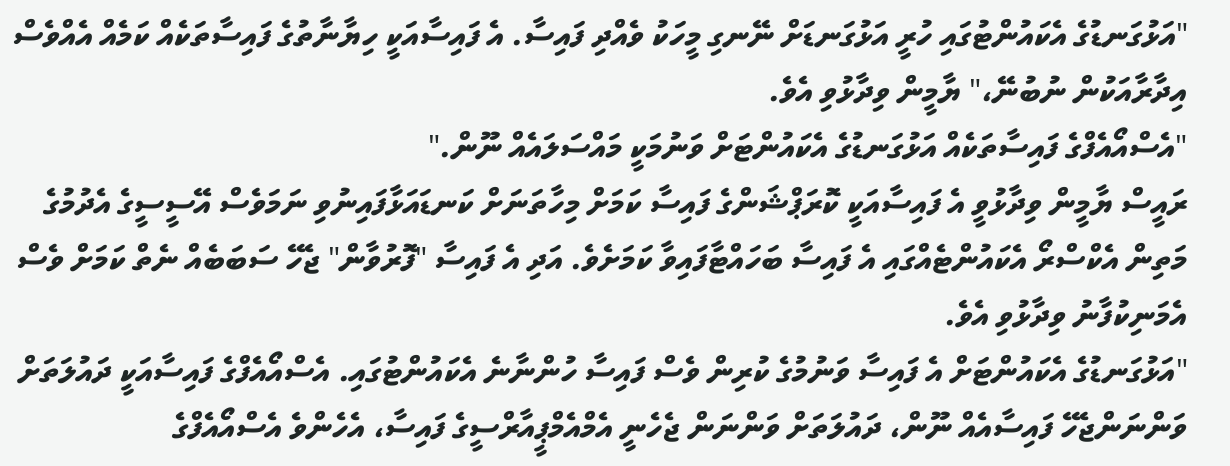"އަޅުގަނޑުގެ އެކައުންޓުގައި ހުރީ އަޅުގަނޑަށް ނޭނގި މީހަކު ވެއްދި ފައިސާ. އެ ފައިސާއަކީ ހިޔާނާތުގެ ފައިސާތަކެއް ކަމެއް އެއްވެސް އިދާރާއަކުން ނުބުނޭ،" ޔާމީން ވިދާޅުވި އެވެ.
"އެސްއޯއެފްގެ ފައިސާތަކެއް އަޅުގަނޑުގެ އެކައުންޓަށް ވަނުމަކީ މައްސަލައެއް ނޫން."
ރައީސް ޔާމީން ވިދާޅުވީ އެ ފައިސާއަކީ ކޮރަޕްޝަންގެ ފައިސާ ކަމަށް މިހާތަނަށް ކަނޑައަޅާފައިނުވި ނަމަވެސް އޭސީސީގެ އެދުމުގެ މަތިން އެކްސްރޯ އެކައުންޓެއްގައި އެ ފައިސާ ބަހައްޓާފައިވާ ކަމަށެވެ. އަދި އެ ފައިސާ "ފޮރުވާން" ޖެހޭ ސަބަބެއް ނެތް ކަމަށް ވެސް އެމަނިކުފާނު ވިދާޅުވި އެވެ.
"އަޅުގަނޑުގެ އެކައުންޓަށް އެ ފައިސާ ވަނުމުގެ ކުރިން ވެސް ފައިސާ ހުންނާނެ އެކައުންޓުގައި. އެސްއޯއެފްގެ ފައިސާއަކީ ދައުލަތަށް ވަންނަންޖެހޭ ފައިސާއެއް ނޫން، ދައުލަތަށް ވަންނަން ޖެހެނީ އެމްއެމްޕީއާރްސީގެ ފައިސާ، އެހެންވެ އެސްއޯއެފްގެ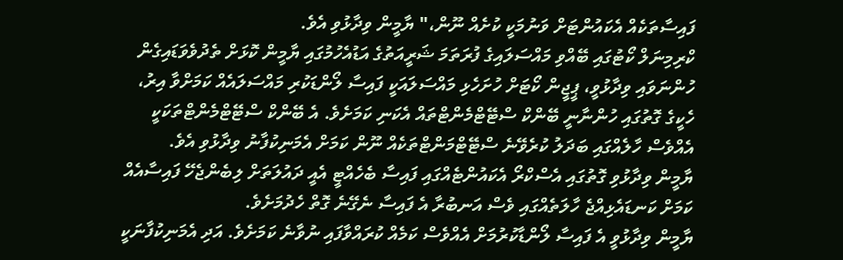ފައިސާތަކެއް އެކައުންޓަށް ވަނުމަކީ ކުށެއް ނޫން،" ޔާމީން ވިދާޅުވި އެވެ.
ކްރިމިނަލް ކޯޓުގައި ބޭއްވި މައްސަލައިގެ ފުރަތަމަ ޝަރީއަތުގެ އަޑުއެހުމުގައި ޔާމީން ކޮޅަށް ތެދުވެވަޑައިގެން ހުންނަވައި ވިދާޅުވީ، ޕީޖީން ކޯޓަށް ހުށަހެޅި މައްސަލައަކީ ފައިސާ ލޯންޑަކުރި މައްސަލައެއް ކަމަށްވާ އިރު، ހެކީގެ ގޮތުގައި ހުންނާނީ ބޭންކް ސްޓޭޓްމެންޓްތައް އެކަނި ކަމަށެވެ. އެ ބޭންކް ސްޓޭޓްމެންޓްތަކަކީ އެއްވެސް ހާލެއްގައި ބަދަލު ކުރެވޭނެ ސްޓޭޓްމަންޓްތަކެއް ނޫން ކަމަށް އެމަނިކުފާނު ވިދާޅުވި އެވެ.
ޔާމީން ވިދާޅުވި ގޮތުގައި އެސްކްރޯ އެކައުންޓެއްގައި ފައިސާ ބެހެއްޓީ އެއީ ދައުލަތަށް ލިބެންޖެހޭ ފައިސާއެއް ކަމަށް ކަނޑައެޅިއްޖެ ހާލަތެއްގައި ވެސް އަނބުރާ އެ ފައިސާ ނެގޭނެ ގޮތް ހެދުމަށެވެ.
ޔާމީން ވިދާޅުވީ އެ ފައިސާ ލޯންޑާކުރުމަށް އެއްވެސް ކަމެއް ކުރައްވާފައި ނުވާނެ ކަމަށެވެ. އަދި އެމަނިކުފާނަކީ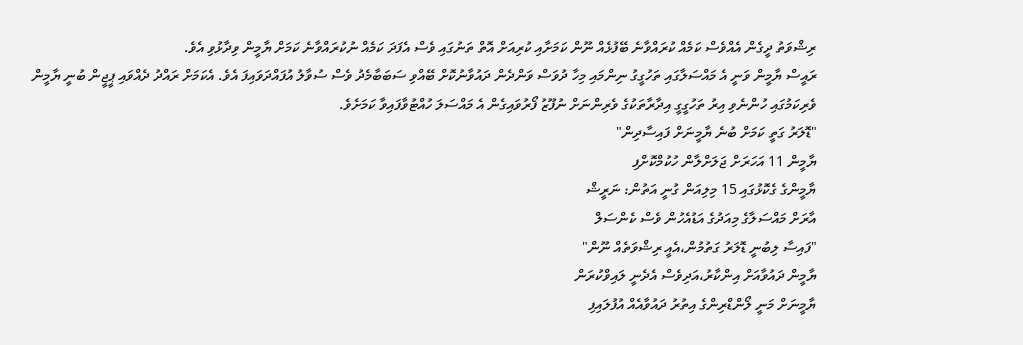ރިޝްވަތު ދީގެން އެއްވެސް ކަމެއް ކުރައްވާނެ ބޭފުޅެއް ނޫން ކަމަށާއި ކުރިއަށް އޮތް ތަނުގައި ވެސް އެފަދަ ކަމެއް ނުކުރައްވާނެ ކަމަށް ޔާމީން ވިދާޅުވި އެވެ.
ރައީސް ޔާމީން ވަނީ އެ މައްސަލާގައި ތަހުގީގު ނިންމައި މިހާ ދުވަސް ވަންދެން ދައުވާނުކޮށް ބޭއްވި ސަބަބާމެދު ވެސް ސުވާލު އުފައްދަވައިފަ އެވެ. އެކަމަށް ރައްދު ދެއްވައި ޕީޖީން ބުނީ ޔާމީން ވެރިކަމުގައި ހުންނެވި އިރު ތަހުގީގީ އިދާރާތަކުގެ ވެރިންނަށް ނުފޫޒު ފޯރުވައިގެން އެ މައްސަލަ ހުއްޓުވާފައިވާ ކަމަށެވެ.
"ޑޮލަރު ގަތީ ކަމަށް ބުނެ ޔާމީނަށް ފައިސާދިން"
ޔާމީން 11 އަހަރަށް ޖަލަށްލާން ހުކުމްކޮށްފި
ޔާމީންގެ ގެކޮޅުގައި 15 މިލިއަން ގުނީ އަތުން: ނަރީޝް
އާރަށް މައްސަލާގެ މިއަދުގެ އަޑުއެހުން ވެސް ކެންސަލް
"ފައިސާ ލިބުނީ ޑޮލަރު ގަތުމުން،އެއީ ރިޝްވަތެއް ނޫން"
ޔާމީން ދައުވާއަށް އިންކާރު،އަދިވެސް އެދެނީ ލައިވްކުރަން
ޔާމީނަށް މަނީ ލޯންޑްރިންގެ އިތުރު ދައުވާއެއް އުފުލައިފި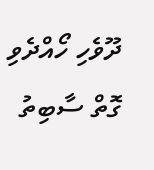ދޫވެހި ހޯއްދެވި ގޮތް ސާބިތު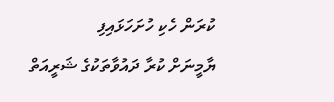ކުރަން ހެކި ހުށަހަޅައިފި
ޔާމީނަށް ކުރާ ދައުވާތަކުގެ ޝަރީއަތް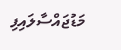މަޑުޖައްސާލައިފި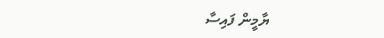ޔާމީން ފައިސާ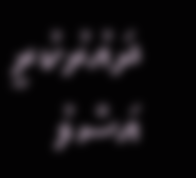ދައުރުކުރީ އަސްލު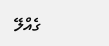ގެއްލޭ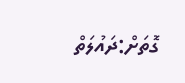ގޮތަށް:ދައުލަތް